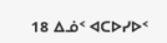18 ᐃᓅᑉ ᐊᑕᐅᓯᐅᑉ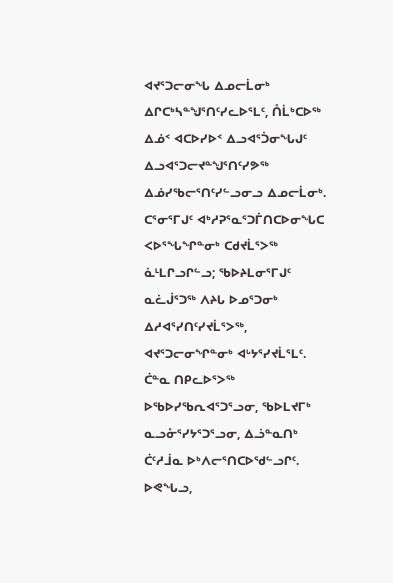ᐊᔪᕐᑐᓕᓂᖓ ᐃᓄᓕᒫᓂᒃ ᐃᒋᑕᒃᓴᓐᖑᕐᑎᑦᓯᓚᐅᕐᒪᑦ, ᑍᒫᒃᑕᐅᖅ ᐃᓅᑉ ᐊᑕᐅᓯᐅᑉ ᐃᓗᐊᕐᑑᓂᖓᒍᑦ ᐃᓗᐊᕐᑐᓕᔪᓐᖑᕐᑎᑦᓯᕗᖅ ᐃᓅᓯᖃᓕᕐᑎᑦᓯᓪᓗᓂᓗ ᐃᓄᓕᒫᓂᒃ.
ᑕᕐᓂᕐᒥᒍᑦ ᐊᒃᓱᕈᕐᓇᕐᑐᒦᑎᑕᐅᓂᖓᑕ ᐸᐅᕐᖓᖏᓐᓂᒃ ᑕᑯᔪᒫᕐᐳᖅ ᓈᒻᒪᒋᓗᒋᓪᓗ; ᖃᐅᔨᒪᓂᕐᒥᒍᑦ ᓇᓛᒎᕐᑐᖅ ᐱᔨᒐ ᐅᓄᕐᑐᓂᒃ ᐃᓱᐊᕐᓯᑎᑦᓯᔪᒫᕐᐳᖅ, ᐊᔪᕐᑐᓕᓂᖏᓐᓂᒃ ᐊᒡᔭᕐᓯᔪᒫᕐᒪᑦ.
ᑖᓐᓇ ᑎᑭᓚᐅᕐᐳᖅ ᐅᖃᐅᓯᖃᕆᐊᕐᑐᕐᓗᓂ, ᖃᐅᒪᔪᒥᒃ ᓇᓗᓁᕐᓯᔭᕐᑐᕐᓗᓂ, ᐃᓘᓐᓇᑎᒃ ᑖᑦᓱᒨᓇ ᐅᒃᐱᓕᕐᑎᑕᐅᖁᓪᓗᒋᑦ.
ᐅᕙᖓᓗ,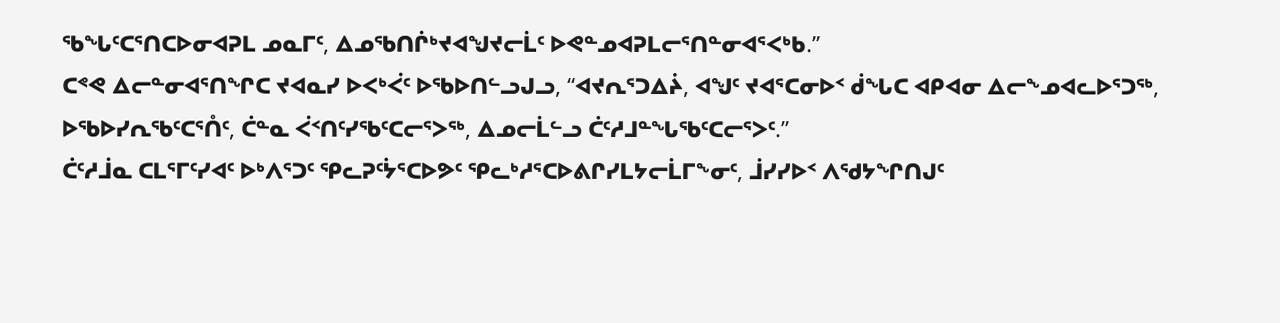ᖃᖓᑦᑕᕐᑎᑕᐅᓂᐊᕈᒪ ᓄᓇᒥᑦ, ᐃᓄᖃᑎᒌᒃᔪᐊᖑᔪᓕᒫᑦ ᐅᕙᓐᓄᐊᕈᒪᓕᕐᑎᓐᓂᐊᕐᐸᒃᑲ.”
ᑕᕝᕙ ᐃᓕᓐᓂᐊᕐᑎᖏᑕ ᔪᐊᓇᓯ ᐅᐸᒃᐹᑦ ᐅᖃᐅᑎᓪᓗᒍᓗ, “ᐊᔪᕆᕐᑐᐃᔩ, ᐊᖑᑦ ᔪᐊᕐᑕᓂᐅᑉ ᑰᖓᑕ ᐊᑭᐊᓂ ᐃᓕᖕᓄᐊᓚᐅᕐᑐᖅ, ᐅᖃᐅᓯᕆᖃᑦᑕᕐᑍᑦ, ᑖᓐᓇ ᐹᑉᑎᑦᓯᖃᑦᑕᓕᕐᐳᖅ, ᐃᓄᓕᒫᓪᓗ ᑖᑦᓱᒧᓐᖓᖃᑦᑕᓕᕐᐳᑦ.”
ᑖᑦᓱᒨᓇ ᑕᒪᕐᒥᑦᓯᐊᑦ ᐅᒃᐱᕐᑐᑦ ᕿᓚᕈᑦᔮᕐᑕᐅᕗᑦ ᕿᓚᒃᓱᕐᑕᐅᕕᒋᓯᒪᔭᓕᒫᒥᖕᓂᑦ, ᒨᓯᓯᐅᑉ ᐱᖁᔭᖏᑎᒍᑦ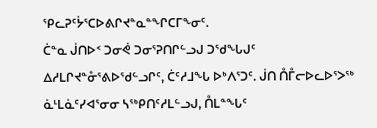ᕿᓚᕈᑦᔮᕐᑕᐅᕕᒋᔪᓐᓇᓐᖏᑕᒥᖕᓂᑦ.
ᑖᓐᓇ ᒎᑎᐅᑉ ᑐᓂᕚ ᑐᓂᕐᕈᑎᒋᓪᓗᒍ ᑐᖁᖓᒍᑦ ᐃᓱᒪᒋᔪᓐᓁᕐᕕᐅᖁᓪᓗᒋᑦ, ᑖᑦᓱᒧᖓ ᐅᒃᐱᕐᑐᑦ. ᒎᑎ ᑍᒤᓕᐅᓚᐅᕐᐳᖅ ᓈᒻᒪᓈᑦᓯᐊᕐᓂᓂ ᓴᖅᑭᑎᑦᓱᒪᓪᓗᒍ, ᑍᒪᓐᖓᑦ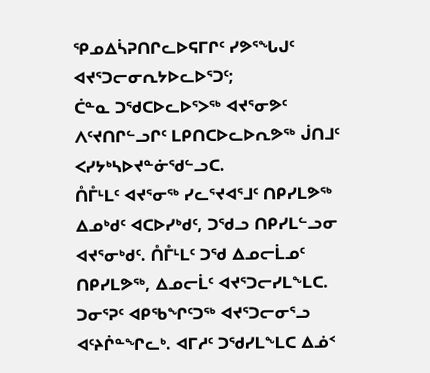ᕿᓄᐃᓵᕈᑎᒋᓚᐅᕋᒥᒋᑦ ᓯᕗᕐᖓᒍᑦ ᐊᔪᕐᑐᓕᓂᕆᔭᐅᓚᐅᕐᑐᑦ;
ᑖᓐᓇ ᑐᖁᑕᐅᓚᐅᕐᐳᖅ ᐊᔪᕐᓂᕗᑦ ᐱᑦᔪᑎᒋᓪᓗᒋᑦ ᒪᑭᑎᑕᐅᓚᐅᕆᕗᖅ ᒎᑎᒧᑦ ᐸᓯᔭᒃᓴᐅᔪᓐᓃᖁᓪᓗᑕ.
ᑍᒤᒻᒪᑦ ᐊᔪᕐᓂᖅ ᓯᓚᕐᔪᐊᕐᒧᑦ ᑎᑭᓯᒪᕗᖅ ᐃᓄᒃᑯᑦ ᐊᑕᐅᓯᒃᑯᑦ, ᑐᖁᓗ ᑎᑭᓯᒪᓪᓗᓂ ᐊᔪᕐᓂᒃᑯᑦ. ᑍᒤᒻᒪᑦ ᑐᖁ ᐃᓄᓕᒫᓄᑦ ᑎᑭᓯᒪᕗᖅ, ᐃᓄᓕᒫᑦ ᐊᔪᕐᑐᓕᓯᒪᖕᒪᑕ.
ᑐᓂᕐᕈᑦ ᐊᑭᖃᖏᑦᑐᖅ ᐊᔪᕐᑐᓕᓂᕐᓗ ᐊᑦᔨᒌᓐᖏᓚᒃ. ᐊᒥᓱᑦ ᑐᖁᓯᒪᖕᒪᑕ ᐃᓅᑉ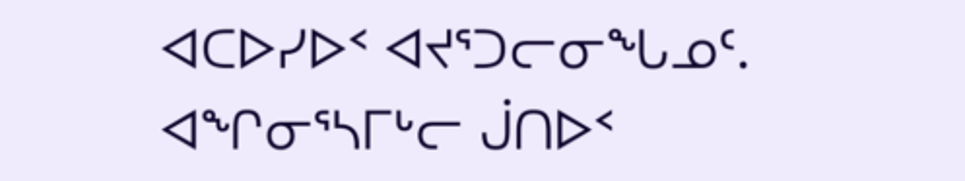ᐊᑕᐅᓯᐅᑉ ᐊᔪᕐᑐᓕᓂᖓᓄᑦ. ᐊᖏᓂᕐᓴᒥᒡᓕ ᒎᑎᐅᑉ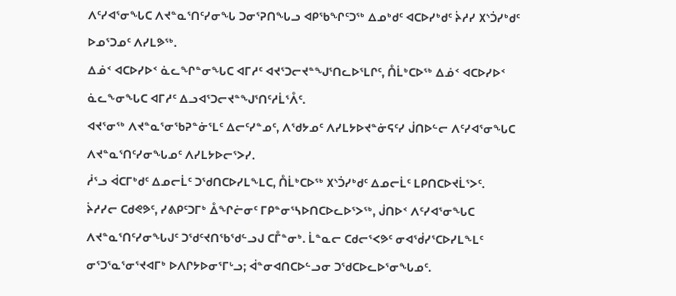ᐱᑦᓯᐊᕐᓂᖓᑕ ᐱᔪᓐᓇᕐᑎᑦᓯᓂᖓ ᑐᓂᕐᕈᑎᖓᓗ ᐊᑭᖃᖏᑦᑐᖅ ᐃᓄᒃᑯᑦ ᐊᑕᐅᓯᒃᑯᑦ ᔩᓱᓯ ᙭ᔅᑑᓯᒃᑯᑦ ᐅᓄᕐᑐᓄᑦ ᐱᓯᒪᕗᖅ.
ᐃᓅᑉ ᐊᑕᐅᓯᐅᑉ ᓈᓚᖏᓐᓂᖓᑕ ᐊᒥᓱᑦ ᐊᔪᕐᑐᓕᔪᓐᖑᕐᑎᓚᐅᕐᒪᒋᑦ, ᑍᒫᒃᑕᐅᖅ ᐃᓅᑉ ᐊᑕᐅᓯᐅᑉ ᓈᓚᖕᓂᖓᑕ ᐊᒥᓱᑦ ᐃᓗᐊᕐᑐᓕᔪᓐᖑᕐᑎᑦᓱᒫᕐᐰᑦ.
ᐊᔪᕐᓂᖅ ᐱᔪᓐᓇᕐᓂᖃᕈᓐᓃᕐᒪᑦ ᐃᓕᑦᓯᓐᓄᑦ, ᐱᖁᔭᓄᑦ ᐱᓯᒪᔭᐅᔪᓐᓃᕋᑦᓯ ᒎᑎᐅᓪᓕ ᐱᑦᓯᐊᕐᓂᖓᑕ ᐱᔪᓐᓇᕐᑎᑦᓯᓂᖓᓄᑦ ᐱᓯᒪᔭᐅᓕᕐᐳᓯ.
ᓲᕐᓗ ᐋᑕᒥᒃᑯᑦ ᐃᓄᓕᒫᑦ ᑐᖁᑎᑕᐅᓯᒪᖕᒪᑕ, ᑍᒫᒃᑕᐅᖅ ᙭ᔅᑑᓯᒃᑯᑦ ᐃᓄᓕᒫᑦ ᒪᑭᑎᑕᐅᔪᒫᕐᐳᑦ.
ᔩᓱᓯᓕ ᑕᑯᕙᕗᑦ, ᓯᕕᑭᑦᑐᒥᒃ ᐂᖏᓖᓂᑦ ᒥᑭᓐᓂᕐᓴᐅᑎᑕᐅᓚᐅᕐᐳᖅ, ᒎᑎᐅᑉ ᐱᑦᓯᐊᕐᓂᖓᑕ ᐱᔪᓐᓇᕐᑎᑦᓯᓂᖓᒍᑦ ᑐᖁᑦᔪᑎᖃᖁᓪᓗᒍ ᑕᒤᓐᓂᒃ. ᒫᓐᓇᓕ ᑕᑯᓕᕐᐸᕗᑦ ᓂᐊᖂᓯᕐᑕᐅᓯᒪᖕᒪᑦ ᓂᕐᑐᕐᓇᕐᓂᕐᔪᐊᒥᒃ ᐅᐱᒋᔭᐅᓂᕐᒥᒡᓗ; ᐋᓐᓂᐊᑎᑕᐅᓪᓗᓂ ᑐᖁᑕᐅᓚᐅᕐᓂᖓᓄᑦ.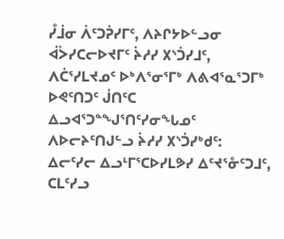ᓮᒨᓂ ᐲᑦᑐᕉᓯᒥᑦ, ᐱᔨᒋᔭᐅᓪᓗᓂ ᐋᐴᓯᑕᓕᐅᔪᒥᑦ ᔩᓱᓯ ᙭ᔅᑑᓯᒧᑦ, ᐱᑖᕐᓯᒪᔪᓄᑦ ᐅᒃᐱᕐᓂᕐᒥᒃ ᐱᕕᐊᕐᓇᕐᑐᒥᒃ ᐅᕙᑦᑎᑐᑦ ᒎᑎᑦᑕ ᐃᓗᐊᕐᑐᓐᖑᕐᑎᑦᓯᓂᖓᓄᑦ ᐱᐅᓕᔨᑦᑎᒍᓪᓗ ᔩᓱᓯ ᙭ᔅᑑᓯᒃᑯᑦ:
ᐃᓕᑦᓯᓕ ᐃᓗᒻᒥᕐᑕᐅᓯᒪᕗᓯ ᐃᑦᔪᕐᓁᑦᑐᒧᑦ, ᑕᒪᑦᓯᓗ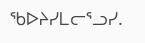ᖃᐅᔨᓯᒪᓕᕐᓗᓯ.